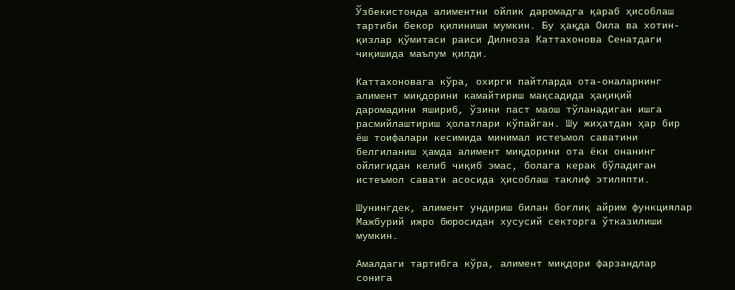Ўзбекистонда алиментни ойлик даромадга қараб ҳисоблаш тартиби бекор қилиниши мумкин. Бу ҳақда Оила ва хотин-қизлар қўмитаси раиси Дилноза Каттахонова Сенатдаги чиқишида маълум қилди.

Каттахоновага кўра, охирги пайтларда ота-оналарнинг алимент миқдорини камайтириш мақсадида ҳақиқий даромадини яшириб, ўзини паст маош тўланадиган ишга расмийлаштириш ҳолатлари кўпайган. Шу жиҳатдан ҳар бир ёш тоифалари кесимида минимал истеъмол саватини белгиланиш ҳамда алимент миқдорини ота ёки онанинг ойлигидан келиб чиқиб эмас, болага керак бўладиган истеъмол савати асосида ҳисоблаш таклиф этиляпти.

Шунингдек, алимент ундириш билан боғлиқ айрим функциялар Мажбурий ижро бюросидан хусусий секторга ўтказилиши мумкин.

Амалдаги тартибга кўра, алимент миқдори фарзандлар сонига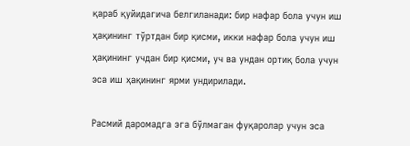қараб қуйидагича белгиланади: бир нафар бола учун иш ҳақининг тўртдан бир қисми, икки нафар бола учун иш ҳақининг учдан бир қисми, уч ва ундан ортиқ бола учун эса иш ҳақининг ярми ундирилади.

Расмий даромадга эга бўлмаган фуқаролар учун эса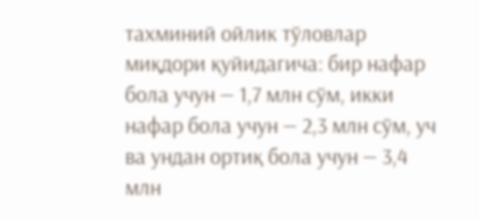тахминий ойлик тўловлар миқдори қуйидагича: бир нафар бола учун — 1,7 млн сўм, икки нафар бола учун — 2,3 млн сўм, уч ва ундан ортиқ бола учун — 3,4 млн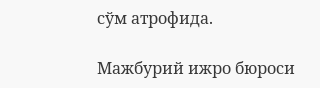сўм атрофида.

Мажбурий ижро бюроси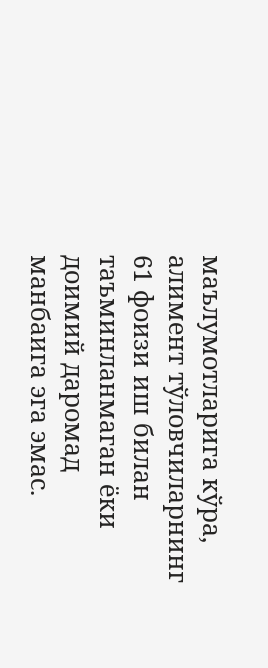маълумотларига кўра, алимент тўловчиларнинг 61 фоизи иш билан таъминланмаган ёки доимий даромад манбаига эга эмас.